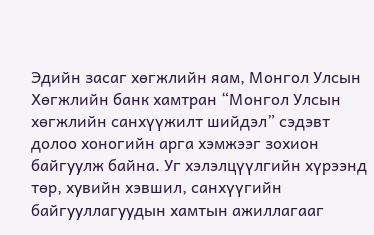Эдийн засаг хөгжлийн яам, Монгол Улсын Хөгжлийн банк хамтран “Монгол Улсын хөгжлийн санхүүжилт шийдэл” сэдэвт долоо хоногийн арга хэмжээг зохион байгуулж байна. Уг хэлэлцүүлгийн хүрээнд төр, хувийн хэвшил, санхүүгийн байгууллагуудын хамтын ажиллагааг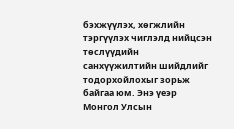бэхжүүлэх, хөгжлийн тэргүүлэх чиглэлд нийцсэн төслүүдийн санхүүжилтийн шийдлийг тодорхойлохыг зорьж байгаа юм. Энэ үеэр Монгол Улсын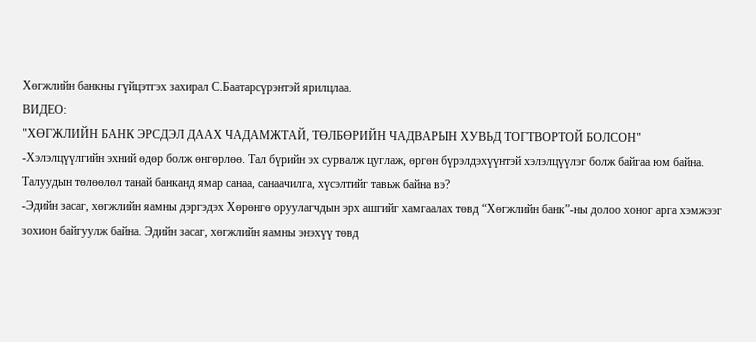Хөгжлийн банкны гүйцэтгэх захирал С.Баатарсүрэнтэй ярилцлаа.
ВИДЕО:
"ХӨГЖЛИЙН БАНК ЭРСДЭЛ ДААХ ЧАДАМЖТАЙ, ТӨЛБӨРИЙН ЧАДВАРЫН ХУВЬД ТОГТВОРТОЙ БОЛСОН"
-Хэлэлцүүлгийн эхний өдөр болж өнгөрлөө. Тал бүрийн эх сурвалж цуглаж, өргөн бүрэлдэхүүнтэй хэлэлцүүлэг болж байгаа юм байна. Талуудын төлөөлөл танай банканд ямар санаа, санаачилга, хүсэлтийг тавьж байна вэ?
-Эдийн засаг, хөгжлийн яамны дэргэдэх Хөрөнгө оруулагчдын эрх ашгийг хамгаалах төвд “Хөгжлийн банк”-ны долоо хоног арга хэмжээг зохион байгуулж байна. Эдийн засаг, хөгжлийн яамны энэхүү төвд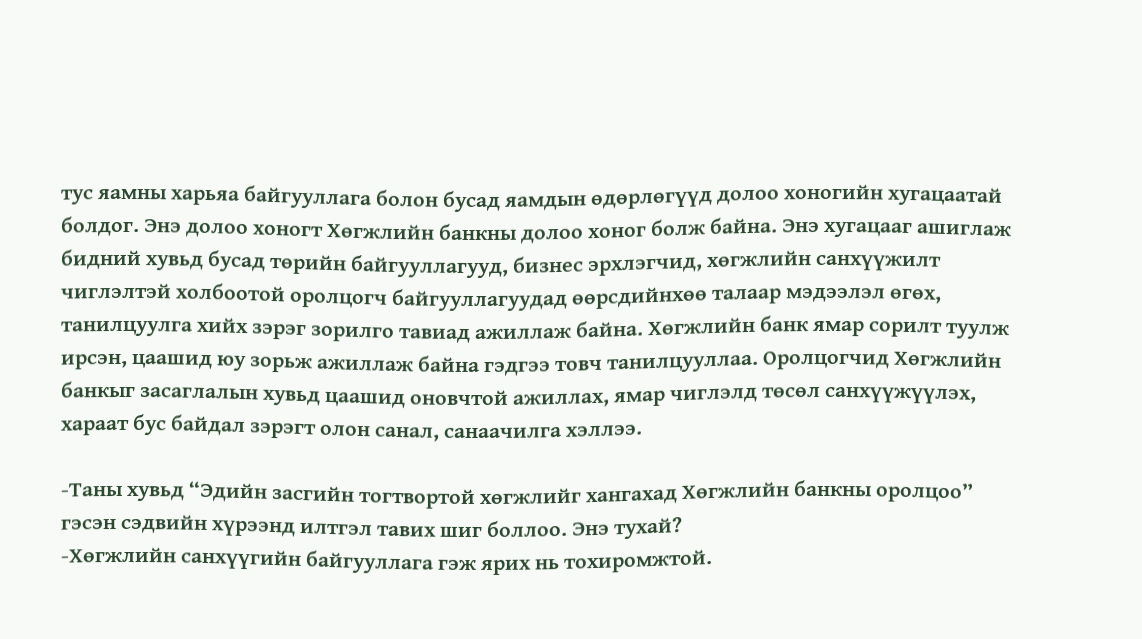тус яамны харьяа байгууллага болон бусад яамдын өдөрлөгүүд долоо хоногийн хугацаатай болдог. Энэ долоо хоногт Хөгжлийн банкны долоо хоног болж байна. Энэ хугацааг ашиглаж бидний хувьд бусад төрийн байгууллагууд, бизнес эрхлэгчид, хөгжлийн санхүүжилт чиглэлтэй холбоотой оролцогч байгууллагуудад өөрсдийнхөө талаар мэдээлэл өгөх, танилцуулга хийх зэрэг зорилго тавиад ажиллаж байна. Хөгжлийн банк ямар сорилт туулж ирсэн, цаашид юу зорьж ажиллаж байна гэдгээ товч танилцууллаа. Оролцогчид Хөгжлийн банкыг засаглалын хувьд цаашид оновчтой ажиллах, ямар чиглэлд төсөл санхүүжүүлэх, хараат бус байдал зэрэгт олон санал, санаачилга хэллээ.

-Таны хувьд “Эдийн засгийн тогтвортой хөгжлийг хангахад Хөгжлийн банкны оролцоо” гэсэн сэдвийн хүрээнд илтгэл тавих шиг боллоо. Энэ тухай?
-Хөгжлийн санхүүгийн байгууллага гэж ярих нь тохиромжтой.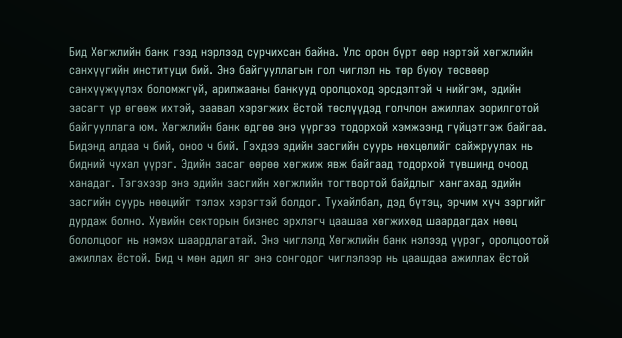Бид Хөгжлийн банк гээд нэрлээд сурчихсан байна. Улс орон бүрт өөр нэртэй хөгжлийн санхүүгийн институци бий. Энэ байгууллагын гол чиглэл нь төр буюу төсвөөр санхүүжүүлэх боломжгүй, арилжааны банкууд оролцоход эрсдэлтэй ч нийгэм, эдийн засагт үр өгөөж ихтэй, заавал хэрэгжих ёстой төслүүдэд голчлон ажиллах зорилготой байгууллага юм. Хөгжлийн банк өдгөө энэ үүргээ тодорхой хэмжээнд гүйцэтгэж байгаа. Бидэнд алдаа ч бий, оноо ч бий. Гэхдээ эдийн засгийн суурь нөхцөлийг сайжруулах нь бидний чухал үүрэг. Эдийн засаг өөрөө хөгжиж явж байгаад тодорхой түвшинд очоод ханадаг. Тэгэхээр энэ эдийн засгийн хөгжлийн тогтвортой байдлыг хангахад эдийн засгийн суурь нөөцийг тэлэх хэрэгтэй болдог. Тухайлбал, дэд бүтэц, эрчим хүч зэргийг дурдаж болно. Хувийн секторын бизнес эрхлэгч цаашаа хөгжихөд шаардагдах нөөц бололцоог нь нэмэх шаардлагатай. Энэ чиглэлд Хөгжлийн банк нэлээд үүрэг, оролцоотой ажиллах ёстой. Бид ч мөн адил яг энэ сонгодог чиглэлээр нь цаашдаа ажиллах ёстой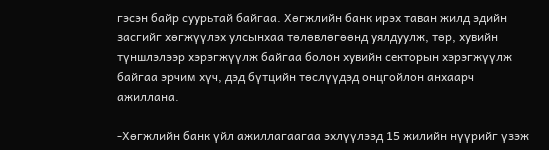гэсэн байр суурьтай байгаа. Хөгжлийн банк ирэх таван жилд эдийн засгийг хөгжүүлэх улсынхаа төлөвлөгөөнд уялдуулж, төр, хувийн түншлэлээр хэрэгжүүлж байгаа болон хувийн секторын хэрэгжүүлж байгаа эрчим хүч, дэд бүтцийн төслүүдэд онцгойлон анхаарч ажиллана.

-Хөгжлийн банк үйл ажиллагаагаа эхлүүлээд 15 жилийн нүүрийг үзэж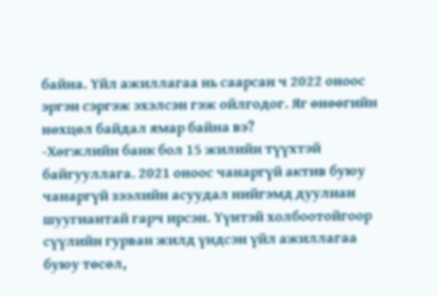байна. Үйл ажиллагаа нь саарсан ч 2022 оноос эргэн сэргэж эхэлсэн гэж ойлгодог. Яг өнөөгийн нөхцөл байдал ямар байна вэ?
-Хөгжлийн банк бол 15 жилийн түүхтэй байгууллага. 2021 оноос чанаргүй актив буюу чанаргүй зээлийн асуудал нийгэмд дуулиан шуугиантай гарч ирсэн. Үүнтэй холбоотойгоор сүүлийн гурван жилд үндсэн үйл ажиллагаа буюу төсөл,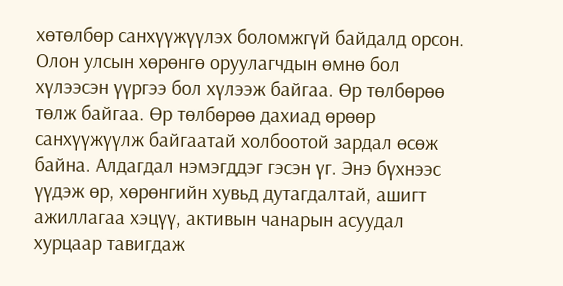хөтөлбөр санхүүжүүлэх боломжгүй байдалд орсон. Олон улсын хөрөнгө оруулагчдын өмнө бол хүлээсэн үүргээ бол хүлээж байгаа. Өр төлбөрөө төлж байгаа. Өр төлбөрөө дахиад өрөөр санхүүжүүлж байгаатай холбоотой зардал өсөж байна. Алдагдал нэмэгддэг гэсэн үг. Энэ бүхнээс үүдэж өр, хөрөнгийн хувьд дутагдалтай, ашигт ажиллагаа хэцүү, активын чанарын асуудал хурцаар тавигдаж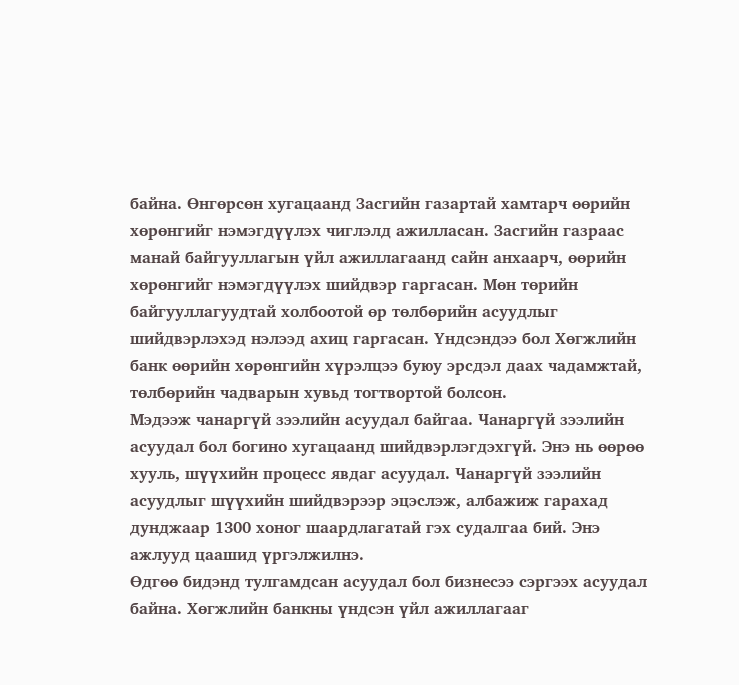байна. Өнгөрсөн хугацаанд Засгийн газартай хамтарч өөрийн хөрөнгийг нэмэгдүүлэх чиглэлд ажилласан. Засгийн газраас манай байгууллагын үйл ажиллагаанд сайн анхаарч, өөрийн хөрөнгийг нэмэгдүүлэх шийдвэр гаргасан. Мөн төрийн байгууллагуудтай холбоотой өр төлбөрийн асуудлыг шийдвэрлэхэд нэлээд ахиц гаргасан. Үндсэндээ бол Хөгжлийн банк өөрийн хөрөнгийн хүрэлцээ буюу эрсдэл даах чадамжтай, төлбөрийн чадварын хувьд тогтвортой болсон.
Мэдээж чанаргүй зээлийн асуудал байгаа. Чанаргүй зээлийн асуудал бол богино хугацаанд шийдвэрлэгдэхгүй. Энэ нь өөрөө хууль, шүүхийн процесс явдаг асуудал. Чанаргүй зээлийн асуудлыг шүүхийн шийдвэрээр эцэслэж, албажиж гарахад дунджаар 1300 хоног шаардлагатай гэх судалгаа бий. Энэ ажлууд цаашид үргэлжилнэ.
Өдгөө бидэнд тулгамдсан асуудал бол бизнесээ сэргээх асуудал байна. Хөгжлийн банкны үндсэн үйл ажиллагааг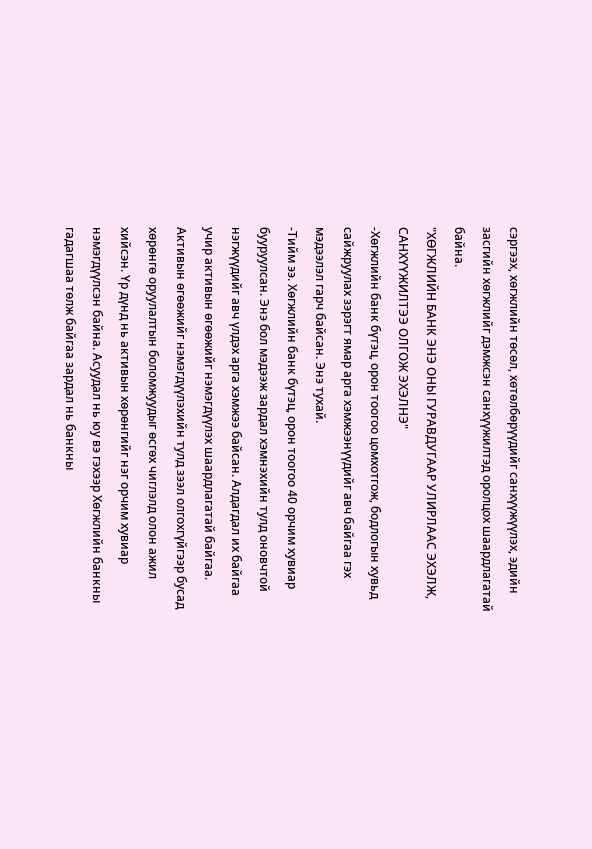сэргээх, хөгжлийн төсөл, хөтөлбөрүүдийг санхүүжүүлэх, эдийн засгийн хөгжлийг дэмжсэн санхүүжилтэд оролцох шаардлагатай байна.
"ХӨГЖЛИЙН БАНК ЭНЭ ОНЫ ГУРАВДУГААР УЛИРЛААС ЭХЭЛЖ, САНХҮҮЖИЛТЭЭ ОЛГОЖ ЭХЭЛНЭ"
-Хөгжлийн банк бүтэц, орон тоогоо цомхотгож, бодлогын хувьд сайжруулах зэрэгт ямар арга хэмжээнүүдийг авч байгаа гэх мэдээлэл гарч байсан. Энэ тухай.
-Тийм ээ. Хөгжлийн банк бүтэц, орон тоогоо 40 орчим хувиар бууруулсан. Энэ бол мэдээж зардал хэмнэхийн тулд оновчтой нэгжүүдийг авч үлдэх арга хэмжээ байсан. Алдагдал их байгаа учир активын өгөөжийг нэмэгдүүлэх шаардлагатай байгаа. Активын өгөөжийг нэмэгдүүлэхийн тулд зээл олгохгүйгээр бусад хөрөнгө оруулалтын боломжуудыг өсгөх чиглэлд олон ажил хийсэн. Үр дүнд нь активын хөрөнгийг нэг орчим хувиар нэмэгдүүлсэн байна. Асуудал нь юу вэ гэхээр Хөгжлийн банкны гадагшаа төлж байгаа зардал нь банкны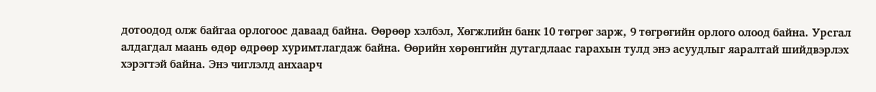дотоодод олж байгаа орлогоос даваад байна. Өөрөөр хэлбэл, Хөгжлийн банк 10 төгрөг зарж, 9 төгрөгийн орлого олоод байна. Урсгал алдагдал маань өдөр өдрөөр хуримтлагдаж байна. Өөрийн хөрөнгийн дутагдлаас гарахын тулд энэ асуудлыг яаралтай шийдвэрлэх хэрэгтэй байна. Энэ чиглэлд анхаарч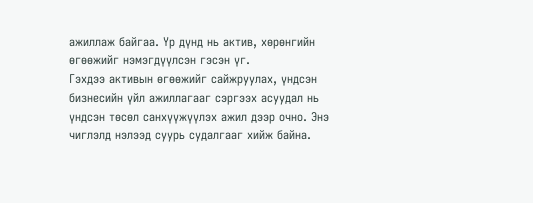ажиллаж байгаа. Үр дүнд нь актив, хөрөнгийн өгөөжийг нэмэгдүүлсэн гэсэн үг.
Гэхдээ активын өгөөжийг сайжруулах, үндсэн бизнесийн үйл ажиллагааг сэргээх асуудал нь үндсэн төсөл санхүүжүүлэх ажил дээр очно. Энэ чиглэлд нэлээд суурь судалгааг хийж байна.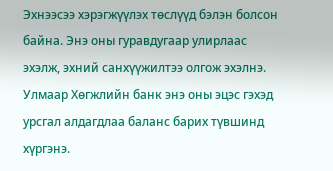Эхнээсээ хэрэгжүүлэх төслүүд бэлэн болсон байна. Энэ оны гуравдугаар улирлаас эхэлж, эхний санхүүжилтээ олгож эхэлнэ. Улмаар Хөгжлийн банк энэ оны эцэс гэхэд урсгал алдагдлаа баланс барих түвшинд хүргэнэ.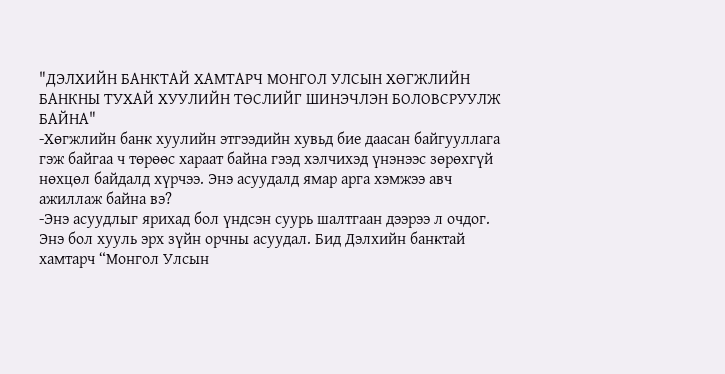"ДЭЛХИЙН БАНКТАЙ ХАМТАРЧ МОНГОЛ УЛСЫН ХӨГЖЛИЙН БАНКНЫ ТУХАЙ ХУУЛИЙН ТӨСЛИЙГ ШИНЭЧЛЭН БОЛОВСРУУЛЖ БАЙНА"
-Хөгжлийн банк хуулийн этгээдийн хувьд бие даасан байгууллага гэж байгаа ч төрөөс хараат байна гээд хэлчихэд үнэнээс зөрөхгүй нөхцөл байдалд хүрчээ. Энэ асуудалд ямар арга хэмжээ авч ажиллаж байна вэ?
-Энэ асуудлыг ярихад бол үндсэн суурь шалтгаан дээрээ л очдог. Энэ бол хууль эрх зүйн орчны асуудал. Бид Дэлхийн банктай хамтарч “Монгол Улсын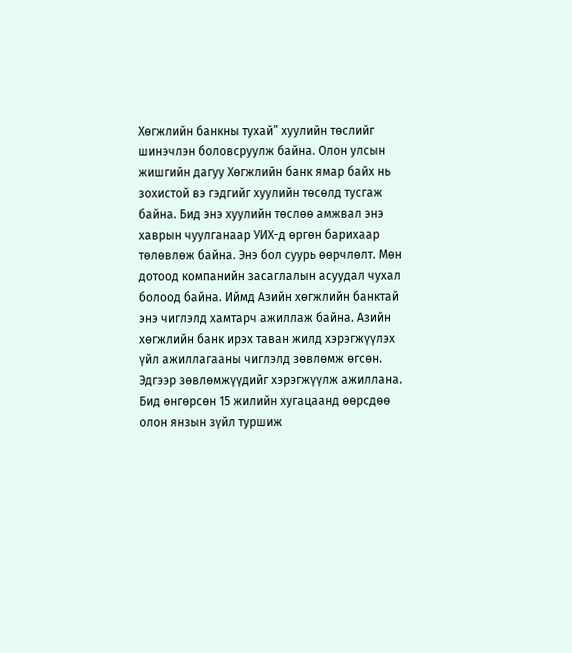Хөгжлийн банкны тухай” хуулийн төслийг шинэчлэн боловсруулж байна. Олон улсын жишгийн дагуу Хөгжлийн банк ямар байх нь зохистой вэ гэдгийг хуулийн төсөлд тусгаж байна. Бид энэ хуулийн төслөө амжвал энэ хаврын чуулганаар УИХ-д өргөн барихаар төлөвлөж байна. Энэ бол суурь өөрчлөлт. Мөн дотоод компанийн засаглалын асуудал чухал болоод байна. Иймд Азийн хөгжлийн банктай энэ чиглэлд хамтарч ажиллаж байна. Азийн хөгжлийн банк ирэх таван жилд хэрэгжүүлэх үйл ажиллагааны чиглэлд зөвлөмж өгсөн. Эдгээр зөвлөмжүүдийг хэрэгжүүлж ажиллана. Бид өнгөрсөн 15 жилийн хугацаанд өөрсдөө олон янзын зүйл туршиж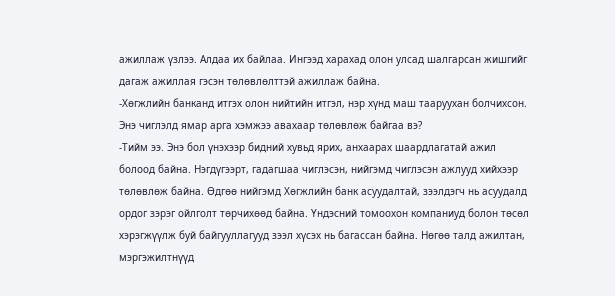ажиллаж үзлээ. Алдаа их байлаа. Ингээд харахад олон улсад шалгарсан жишгийг дагаж ажиллая гэсэн төлөвлөлттэй ажиллаж байна.
-Хөгжлийн банканд итгэх олон нийтийн итгэл, нэр хүнд маш тааруухан болчихсон. Энэ чиглэлд ямар арга хэмжээ авахаар төлөвлөж байгаа вэ?
-Тийм ээ. Энэ бол үнэхээр бидний хувьд ярих, анхаарах шаардлагатай ажил болоод байна. Нэгдүгээрт, гадагшаа чиглэсэн, нийгэмд чиглэсэн ажлууд хийхээр төлөвлөж байна. Өдгөө нийгэмд Хөгжлийн банк асуудалтай, зээлдэгч нь асуудалд ордог зэрэг ойлголт төрчихөөд байна. Үндэсний томоохон компаниуд болон төсөл хэрэгжүүлж буй байгууллагууд зээл хүсэх нь багассан байна. Нөгөө талд ажилтан, мэргэжилтнүүд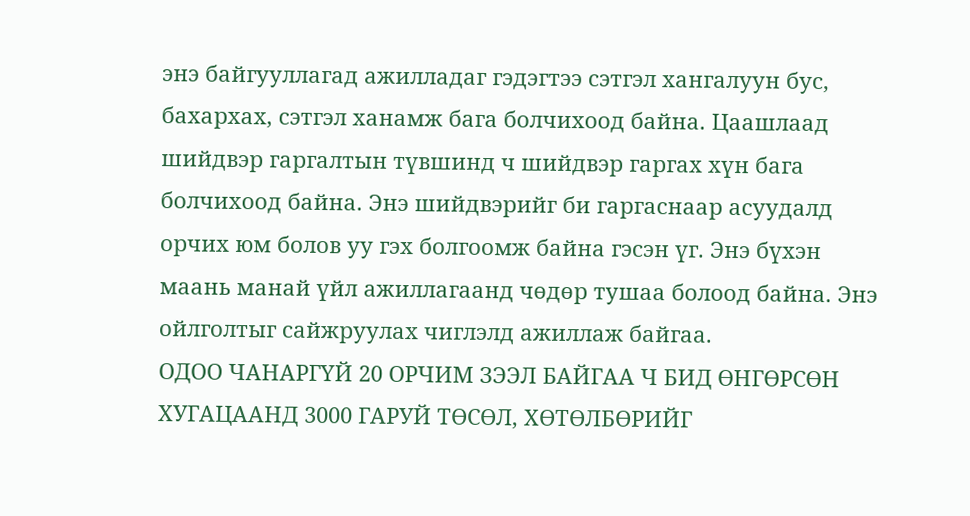энэ байгууллагад ажилладаг гэдэгтээ сэтгэл хангалуун бус, бахархах, сэтгэл ханамж бага болчихоод байна. Цаашлаад шийдвэр гаргалтын түвшинд ч шийдвэр гаргах хүн бага болчихоод байна. Энэ шийдвэрийг би гаргаснаар асуудалд орчих юм болов уу гэх болгоомж байна гэсэн үг. Энэ бүхэн маань манай үйл ажиллагаанд чөдөр тушаа болоод байна. Энэ ойлголтыг сайжруулах чиглэлд ажиллаж байгаа.
ОДОО ЧАНАРГҮЙ 20 ОРЧИМ ЗЭЭЛ БАЙГАА Ч БИД ӨНГӨРСӨН ХУГАЦААНД 3000 ГАРУЙ ТӨСӨЛ, ХӨТӨЛБӨРИЙГ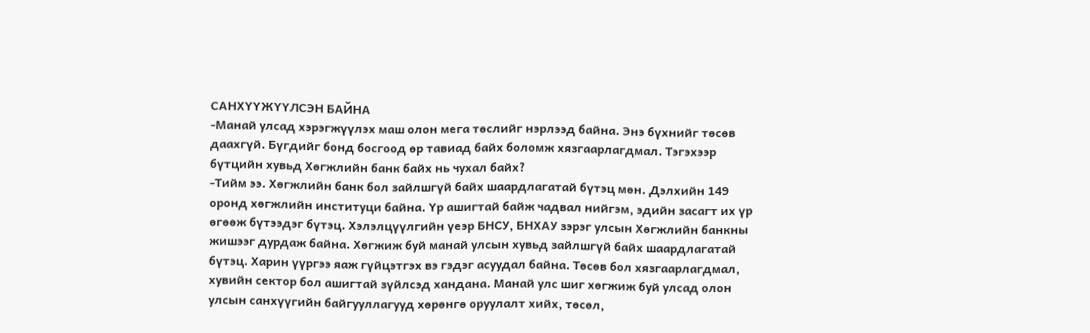САНХҮҮЖҮҮЛСЭН БАЙНА
-Манай улсад хэрэгжүүлэх маш олон мега төслийг нэрлээд байна. Энэ бүхнийг төсөв даахгүй. Бүгдийг бонд босгоод өр тавиад байх боломж хязгаарлагдмал. Тэгэхээр бүтцийн хувьд Хөгжлийн банк байх нь чухал байх?
-Тийм ээ. Хөгжлийн банк бол зайлшгүй байх шаардлагатай бүтэц мөн. Дэлхийн 149 оронд хөгжлийн институци байна. Үр ашигтай байж чадвал нийгэм, эдийн засагт их үр өгөөж бүтээдэг бүтэц. Хэлэлцүүлгийн үеэр БНСУ, БНХАУ зэрэг улсын Хөгжлийн банкны жишээг дурдаж байна. Хөгжиж буй манай улсын хувьд зайлшгүй байх шаардлагатай бүтэц. Харин үүргээ яаж гүйцэтгэх вэ гэдэг асуудал байна. Төсөв бол хязгаарлагдмал, хувийн сектор бол ашигтай зүйлсэд хандана. Манай улс шиг хөгжиж буй улсад олон улсын санхүүгийн байгууллагууд хөрөнгө оруулалт хийх, төсөл,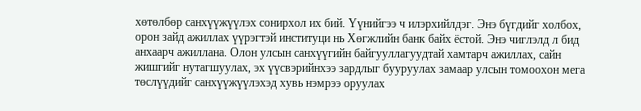хөтөлбөр санхүүжүүлэх сонирхол их бий. Үүнийгээ ч илэрхийлдэг. Энэ бүгдийг холбох, орон зайд ажиллах үүрэгтэй институци нь Хөгжлийн банк байх ёстой. Энэ чиглэлд л бид анхаарч ажиллана. Олон улсын санхүүгийн байгууллагуудтай хамтарч ажиллах, сайн жишгийг нутагшуулах, эх үүсвэрийнхээ зардлыг бууруулах замаар улсын томоохон мега төслүүдийг санхүүжүүлэхэд хувь нэмрээ оруулах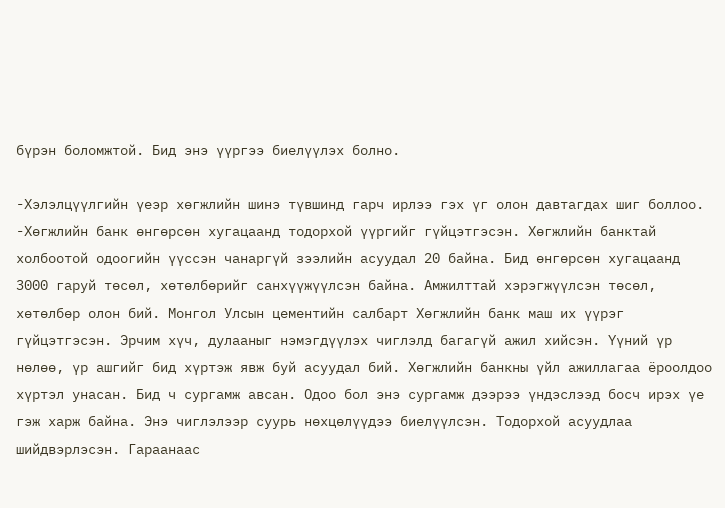бүрэн боломжтой. Бид энэ үүргээ биелүүлэх болно.

-Хэлэлцүүлгийн үеэр хөгжлийн шинэ түвшинд гарч ирлээ гэх үг олон давтагдах шиг боллоо.
-Хөгжлийн банк өнгөрсөн хугацаанд тодорхой үүргийг гүйцэтгэсэн. Хөгжлийн банктай холбоотой одоогийн үүссэн чанаргүй зээлийн асуудал 20 байна. Бид өнгөрсөн хугацаанд 3000 гаруй төсөл, хөтөлбөрийг санхүүжүүлсэн байна. Амжилттай хэрэгжүүлсэн төсөл, хөтөлбөр олон бий. Монгол Улсын цементийн салбарт Хөгжлийн банк маш их үүрэг гүйцэтгэсэн. Эрчим хүч, дулааныг нэмэгдүүлэх чиглэлд багагүй ажил хийсэн. Үүний үр нөлөө, үр ашгийг бид хүртэж явж буй асуудал бий. Хөгжлийн банкны үйл ажиллагаа ёроолдоо хүртэл унасан. Бид ч сургамж авсан. Одоо бол энэ сургамж дээрээ үндэслээд босч ирэх үе гэж харж байна. Энэ чиглэлээр суурь нөхцөлүүдээ биелүүлсэн. Тодорхой асуудлаа шийдвэрлэсэн. Гараанаас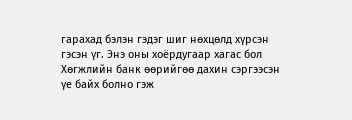гарахад бэлэн гэдэг шиг нөхцөлд хүрсэн гэсэн үг. Энэ оны хоёрдугаар хагас бол Хөгжлийн банк өөрийгөө дахин сэргээсэн үе байх болно гэж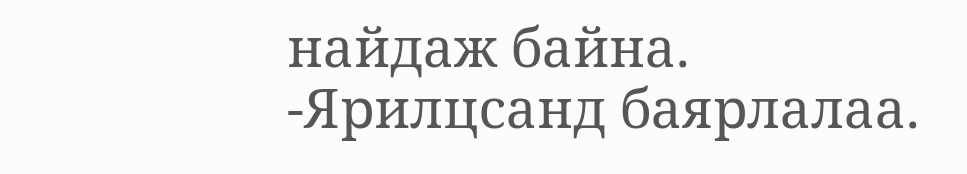найдаж байна.
-Ярилцсанд баярлалаа.